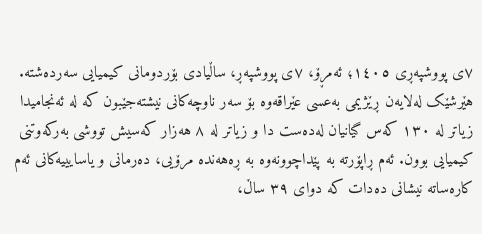٧ی پووشپەڕی ١٤٠٥؛ ئەمڕۆ، ٧ی پووشپەڕ، ساڵیادی بۆردومانی کیمیایی سەردەشتە. هێرشێک لەلایەن ڕێژیمی بەعسی عێراقەوە بۆ سەر ناوچەکانی نیشتەجێبون کە لە ئەنجامیدا زیاتر لە ١٣٠ کەس گیانیان لەدەست دا و زیاتر لە ٨ هەزار کەسیش تووشی بەرکەوتنی کیمیایی بوون. ئەم ڕاپۆرتە بە پێداچوونەوە بە ڕەهەندە مرۆیی، دەرمانی و یاسایییەکانی ئەم کارەساتە نیشانی دەدات کە دوای ٣٩ ساڵ،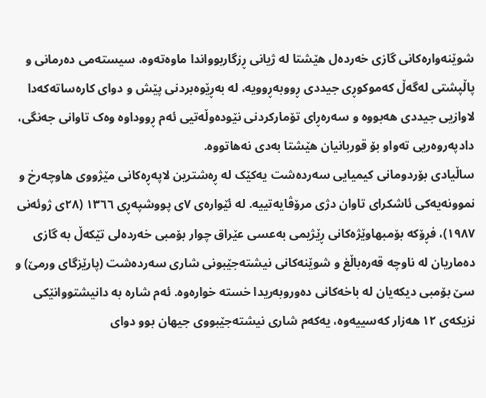شوێنەوارەکانی گازی خەردەل هێشتا لە ژیانی ڕزگاربوواندا ماوەتەوە، سیستەمی دەرمانی و پاڵپشتی لەگەڵ کەموکوڕی جیددی ڕووبەڕوویە، لە بەڕێوەبردنی پێش و دوای کارەساتەکەدا لاوازیی جیددی هەبووە و سەرەڕای تۆمارکردنی نێودەوڵەتیی ئەم ڕووداوە وەک تاوانی جەنگی، دادپەروەریی تەواو بۆ قوربانیان هێشتا بەدی نەهاتووە.
ساڵیادی بۆردومانی کیمیایی سەردەشت یەکێک لە ڕەشترین لاپەڕەکانی مێژووی هاوچەرخ و نموونەیەکی ئاشکرای تاوان دژی مرۆڤایەتییە. لە ئێوارەی ٧ی پووشپەڕی ١٣٦٦ (٢٨ی ژوئەنی ١٩٨٧)، فڕۆکە بۆمبهاوێژەکانی ڕێژیمی بەعسی عێراق چوار بۆمبی خەردەلی تێکەڵ بە گازی دەماریان لە ناوچە قەرەباڵغ و شوێنەکانی نیشتەجێبونی شاری سەردەشت (پارێزگای ورمێ) و سێ بۆمبی دیکەیان لە باخەکانی دەوروبەریدا خستە خوارەوە. ئەم شارە بە دانیشتووانێکی نزیکەی ١٢ هەزار کەسییەوە، یەکەم شاری نیشتەجێبووی جیهان بوو دوای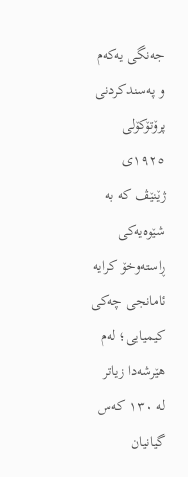جەنگی یەکەم و پەسندکردنی پرۆتۆکۆلی ١٩٢٥ی ژێنێڤ کە بە شێوەیەکی ڕاستەوخۆ کرایە ئامانجی چەکی کیمیایی؛ لەم هێرشەدا زیاتر لە ١٣٠ کەس گیانیان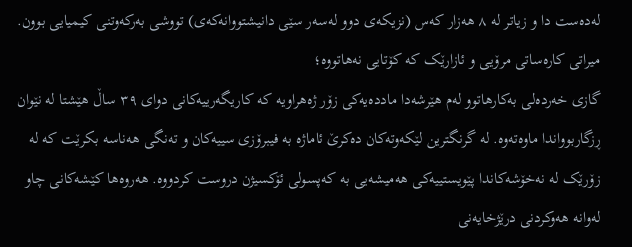لەدەست دا و زیاتر لە ٨ هەزار کەس (نزیکەی دوو لەسەر سێی دانیشتووانەکەی) تووشی بەرکەوتنی کیمیایی بوون.
میراتی کارەساتی مرۆیی و ئازارێک کە کۆتایی نەهاتووە؛
گازی خەردەلی بەکارهاتوو لەم هێرشەدا ماددەیەکی زۆر ژەهراویە کە کاریگەرییەکانی دوای ٣٩ ساڵ هێشتا لە نێوان ڕزگاربوواندا ماوەتەوە. لە گرنگترین لێکەوتەکان دەکرێ ئاماژە بە فیبرۆزی سییەکان و تەنگی هەناسە بکرێت کە لە زۆرێک لە نەخۆشەکاندا پێویستییەکی هەمیشەیی بە کەپسولی ئۆکسیژن دروست کردووە. هەروەها کێشەکانی چاو لەوانە هەوکردنی درێژخایەنی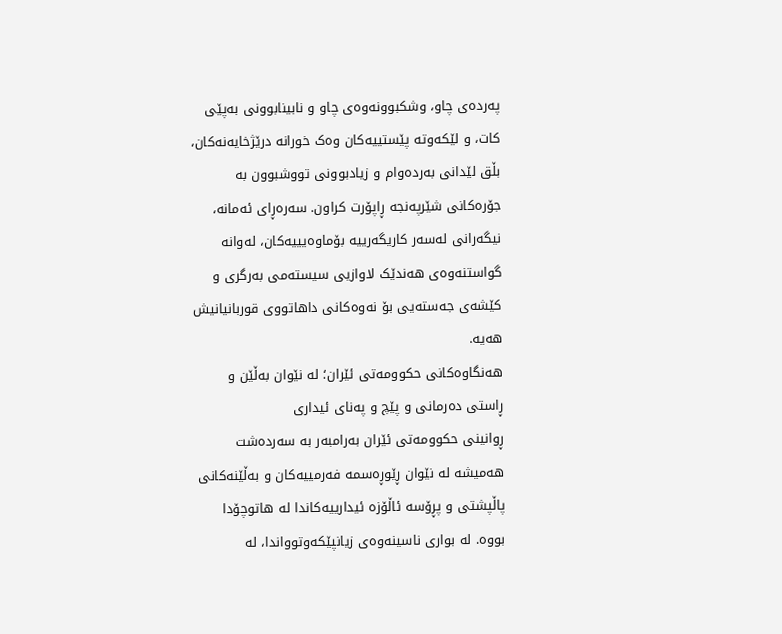پەردەی چاو، وشکبوونەوەی چاو و نابینابوونی بەپێی کات، و لێکەوتە پێستییەکان وەک خورانە درێژخایەنەکان، بڵق لێدانی بەردەوام و زیادبوونی تووشبوون بە جۆرەکانی شێرپەنجە ڕاپۆرت کراون. سەرەڕای ئەمانە، نیگەرانی لەسەر کاریگەرییە بۆماوەیییەکان، لەوانە گواستنەوەی هەندێک لاوازیی سیستەمی بەرگری و کێشەی جەستەیی بۆ نەوەکانی داهاتووی قوربانیانیش هەیە.
هەنگاوەکانی حکوومەتی ئێران؛ لە نێوان بەڵێن و ڕاستی دەرمانی و پێچ و پەنای ئیداری
ڕوانینی حکوومەتی ئێران بەرامبەر بە سەردەشت هەمیشە لە نێوان ڕێوڕەسمە فەرمییەکان و بەڵێنەکانی پاڵپشتی و پڕۆسە ئاڵۆزە ئیدارییەکاندا لە هاتوچۆدا بووە. لە بواری ناسینەوەی زیانپێکەوتوواندا، لە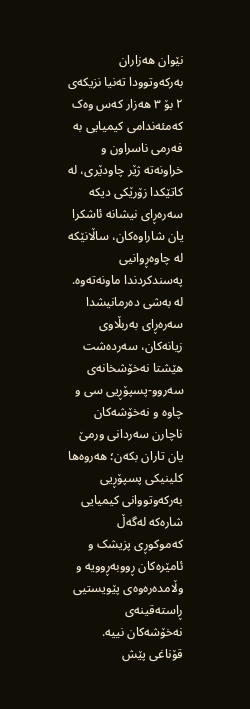نێوان هەزاران بەرکەوتوودا تەنیا نزیکەی ٢ بۆ ٣ هەزار کەس وەک کەمئەندامی کیمیایی بە فەرمی ناسراون و خراونەتە ژێر چاودێری، لە کاتێکدا زۆرێکی دیکە سەرەڕای نیشانە ئاشکرا یان شاراوەکان، ساڵانێکە لە چاوەڕوانیی پەسندکردندا ماونەتەوە. لە بەشی دەرمانیشدا سەرەڕای بەربڵاوی زیانەکان، سەردەشت هێشتا نەخۆشخانەی سەروو-پسپۆڕیی سی و چاوە و نەخۆشەکان ناچارن سەردانی ورمێ یان تاران بکەن؛ هەروەها کلینیکی پسپۆڕیی بەرکەوتووانی کیمیایی شارەکە لەگەڵ کەموکوڕی پزیشک و ئامێرەکان ڕووبەڕوویە و وڵامدەرەوەی پێویستیی ڕاستەقینەی نەخۆشەکان نییە.
قۆناغی پێش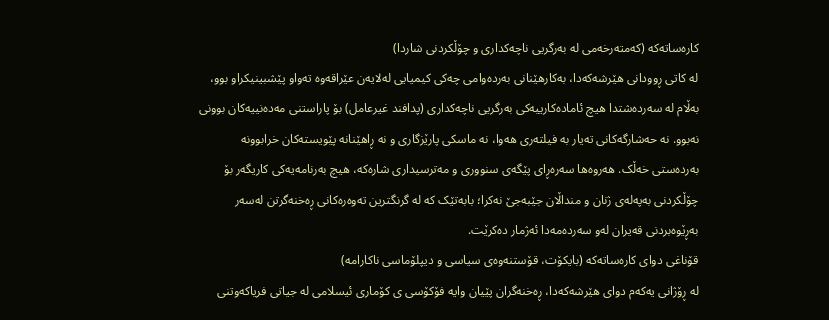کارەساتەکە (کەمتەرخەمی لە بەرگریی ناچەکداری و چۆڵکردنی شاردا)
لە کاتی ڕوودانی هێرشەکەدا، بەکارهێنانی بەردەوامی چەکی کیمیایی لەلایەن عێراقەوە تەواو پێشبینیکراو بوو، بەڵام لە سەردەشتدا هیچ ئامادەکارییەکی بەرگریی ناچەکداری (پدافند غیرعامل) بۆ پاراستنی مەدەنییەکان بوونی نەبوو. نە حەشارگەکانی تەیار بە فیلتەری هەوا، نە ماسکی پارێزگاری و نە ڕاهێنانە پێویستەکان خرابوونە بەردەستی خەڵک. هەروەها سەرەڕای پێگەی سنووری و مەترسیداری شارەکە، هیچ بەرنامەیەکی کاریگەر بۆ چۆڵکردنی بەپەلەی ژنان و منداڵان جێبەجێ نەکرا؛ بابەتێک کە لە گرنگترین تەوەرەکانی ڕەخنەگرتن لەسەر بەڕێوەبردنی قەیران لەو سەردەمەدا ئەژمار دەکرێت.
قۆناغی دوای کارەساتەکە (بایکۆت، قۆستنەوەی سیاسی و دیپلۆماسی ناکارامە)
لە ڕۆژانی یەکەم دوای هێرشەکەدا، ڕەخنەگران پێیان وایە فۆکۆسی ی کۆماری ئیسلامی لە جیاتی فریاکەوتنی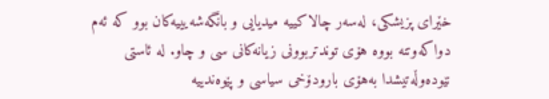خێرای پزیشکی، لەسەر چالاکییە میدیایی و بانگەشەیییەکان بوو کە ئەم دواکەوتنە بووە هۆی توندتربوونی زیانەکانی سی و چاو. لە ئاستی نێودەوڵەتیشدا بەهۆی بارودۆخی سیاسی و پێوەندییە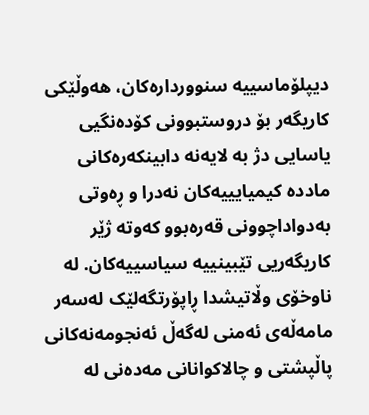دیپلۆماسییە سنووردارەکان، هەوڵێکی کاریگەر بۆ دروستبوونی کۆدەنگیی یاسایی دژ بە لایەنە دابینکەرەکانی ماددە کیمیایییەکان نەدرا و ڕەوتی بەدواداچوونی قەرەبوو کەوتە ژێر کاریگەریی تێبینییە سیاسییەکان. لە ناوخۆی وڵاتیشدا ڕاپۆرتگەلێک لەسەر مامەڵەی ئەمنی لەگەڵ ئەنجومەنەکانی پاڵپشتی و چالاکوانانی مەدەنی لە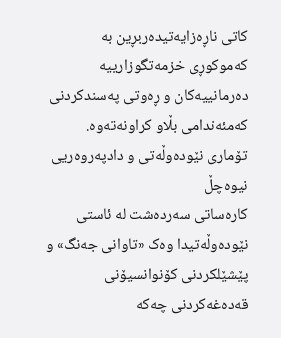کاتی ناڕەزایەتیدەربڕین بە کەموکوڕی خزمەتگوزارییە دەرمانییەکان و ڕەوتی پەسندکردنی کەمئەندامی بڵاو کراونەتەوە.
تۆماری نێودەوڵەتی و دادپەروەریی نیوەچڵ
کارەساتی سەردەشت لە ئاستی نێودەوڵەتیدا وەک «تاوانی جەنگ» و پێشێلکردنی کۆنوانسیۆنی قەدەغەکردنی چەکە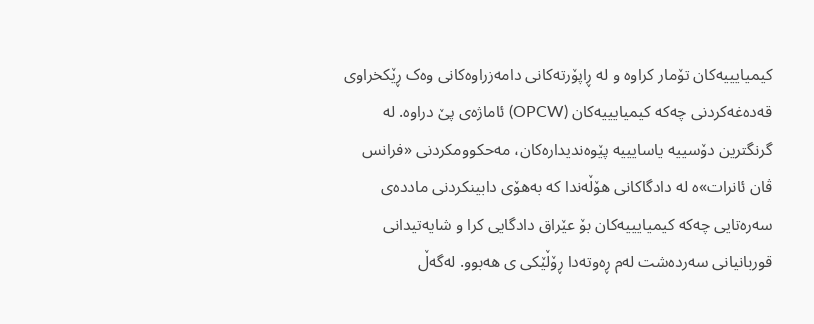کیمیایییەکان تۆمار کراوە و لە ڕاپۆرتەکانی دامەزراوەکانی وەک ڕێکخراوی قەدەغەکردنی چەکە کیمیایییەکان (OPCW) ئاماژەی پێ دراوە. لە گرنگترین دۆسییە یاسایییە پێوەندیدارەکان، مەحکوومکردنی «فرانس ڤان ئانرات»ە لە دادگاکانی هۆڵەندا کە بەهۆی دابینکردنی ماددەی سەرەتایی چەکە کیمیایییەکان بۆ عێراق دادگایی کرا و شایەتیدانی قوربانیانی سەردەشت لەم ڕەوتەدا ڕۆڵێکی ی هەبوو. لەگەڵ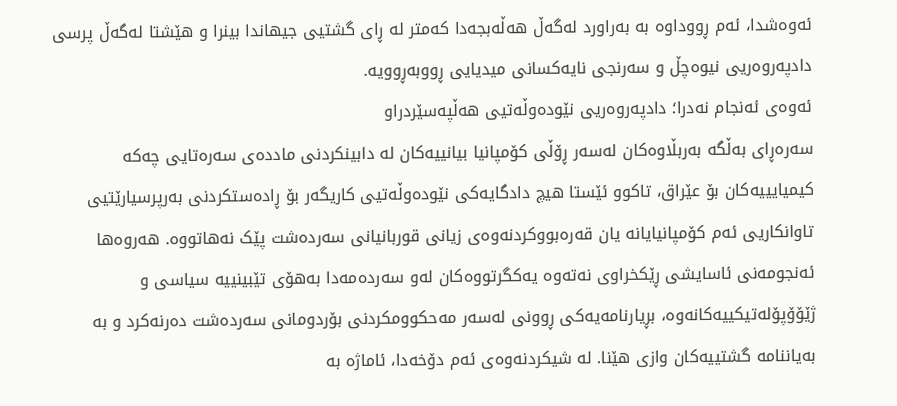ئەوەشدا، ئەم ڕووداوە بە بەراورد لەگەڵ هەڵەبجەدا کەمتر لە ڕای گشتیی جیهاندا بینرا و هێشتا لەگەڵ پرسی دادپەروەریی نیوەچڵ و سەرنجی نایەکسانی میدیایی ڕووبەڕوویە.
ئەوەی ئەنجام نەدرا؛ دادپەروەریی نێودەوڵەتیی هەڵپەسێردراو
سەرەڕای بەڵگە بەربڵاوەکان لەسەر ڕۆڵی کۆمپانیا بیانییەکان لە دابینکردنی ماددەی سەرەتایی چەکە کیمیایییەکان بۆ عێراق، تاکوو ئێستا هیچ دادگایەکی نێودەوڵەتیی کاریگەر بۆ ڕادەستکردنی بەرپرسیارێتیی تاوانکاریی ئەم کۆمپانیایانە یان قەرەبووکردنەوەی زیانی قوربانیانی سەردەشت پێک نەهاتووە. هەروەها ئەنجومەنی ئاسایشی ڕێکخراوی نەتەوە یەکگرتووەکان لەو سەردەمەدا بەهۆی تێبینییە سیاسی و ژێۆۆپۆلەتیکییەکانەوە، بڕیارنامەیەکی ڕوونی لەسەر مەحکوومکردنی بۆردومانی سەردەشت دەرنەکرد و بە بەیاننامە گشتییەکان وازی هێنا. لە شیکردنەوەی ئەم دۆخەدا، ئاماژە بە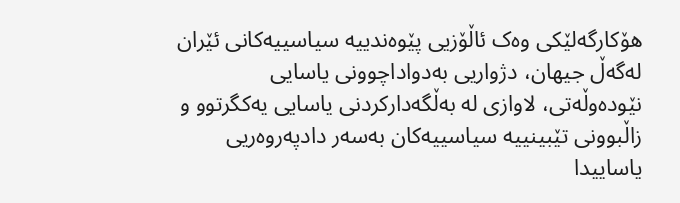هۆکارگەلێکی وەک ئاڵۆزیی پێوەندییە سیاسییەکانی ئێران لەگەڵ جیهان، دژواریی بەدواداچوونی یاسایی نێودەوڵەتی، لاوازی لە بەڵگەدارکردنی یاسایی یەکگرتوو و زاڵبوونی تێبینییە سیاسییەکان بەسەر دادپەروەریی یاساییدا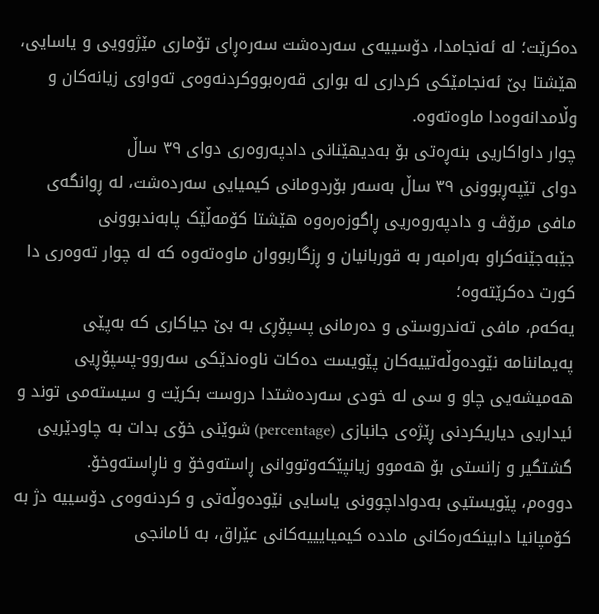دەکرێت؛ لە ئەنجامدا، دۆسییەی سەردەشت سەرەڕای تۆماری مێژوویی و یاسایی، هێشتا بێ ئەنجامێکی کرداری لە بواری قەرەبووکردنەوەی تەواوی زیانەکان و وڵامدانەوەدا ماوەتەوە.
چوار داواکاریی بنەڕەتی بۆ بەدیهێنانی دادپەروەری دوای ٣٩ ساڵ
دوای تێپەڕبوونی ٣٩ ساڵ بەسەر بۆردومانی کیمیایی سەردەشت، لە ڕوانگەی مافی مرۆڤ و دادپەروەریی ڕاگوزەرەوە هێشتا کۆمەڵێک پابەندبوونی جێبەجێنەکراو بەرامبەر بە قوربانیان و ڕزگاربووان ماوەتەوە کە لە چوار تەوەری دا کورت دەکرێتەوە؛
یەکەم، مافی تەندروستی و دەرمانی پسپۆڕی بە بێ جیاکاری کە بەپێی پەیماننامە نێودەوڵەتییەکان پێویست دەکات ناوەندێکی سەروو-پسپۆڕیی هەمیشەیی چاو و سی لە خودی سەردەشتدا دروست بکرێت و سیستەمی توند و ئیداریی دیاریکردنی ڕێژەی جانبازی (percentage) شوێنی خۆی بدات بە چاودێریی گشتگیر و زانستی بۆ هەموو زیانپێکەوتووانی ڕاستەوخۆ و ناڕاستەوخۆ.
دووەم، پێویستیی بەدواداچوونی یاسایی نێودەوڵەتی و کردنەوەی دۆسییە دژ بە کۆمپانیا دابینکەرەکانی ماددە کیمیایییەکانی عێراق، بە ئامانجی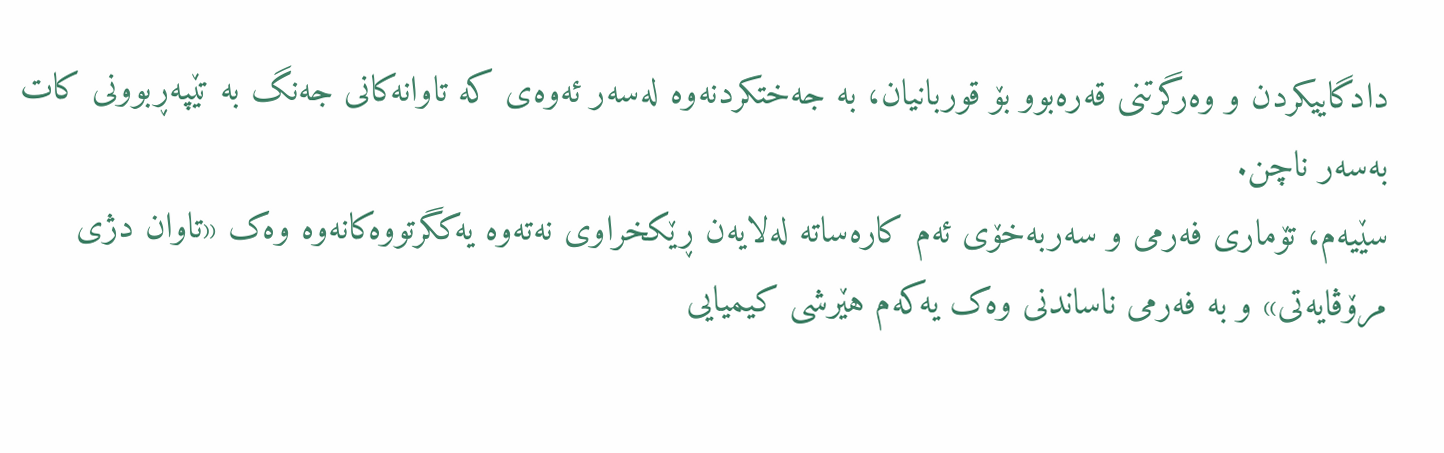دادگاییکردن و وەرگرتنی قەرەبوو بۆ قوربانیان، بە جەختکردنەوە لەسەر ئەوەی کە تاوانەکانی جەنگ بە تێپەڕبوونی کات بەسەر ناچن.
سێیەم، تۆماری فەرمی و سەربەخۆی ئەم کارەساتە لەلایەن ڕێکخراوی نەتەوە یەکگرتووەکانەوە وەک «تاوان دژی مرۆڤایەتی» و بە فەرمی ناساندنی وەک یەکەم هێرشی کیمیایی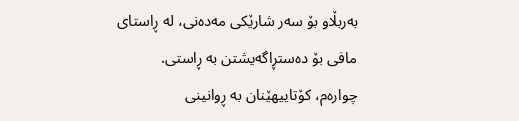بەربڵاو بۆ سەر شارێکی مەدەنی، لە ڕاستای مافی بۆ دەستڕاگەیشتن بە ڕاستی.
چوارەم، کۆتاییهێنان بە ڕوانینی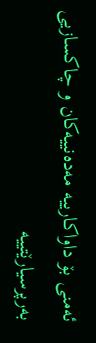ئەمنی بۆ داواکارییە مەدەنییەکان و چاکسازیی بەرپرسیارێتییە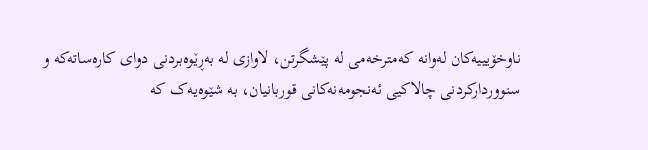ناوخۆیییەکان لەوانە کەمترخەمی لە پێشگرتن، لاوازی لە بەڕێوەبردنی دوای کارەساتەکە و سنووردارکردنی چالاکیی ئەنجومەنەکانی قوربانیان، بە شێوەیەک کە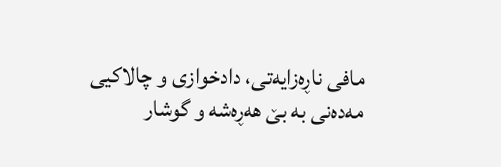مافی ناڕەزایەتی، دادخوازی و چالاکیی مەدەنی بە بێ هەڕەشە و گوشار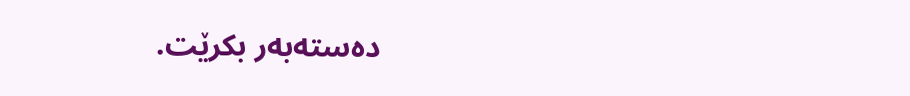دەستەبەر بکرێت.